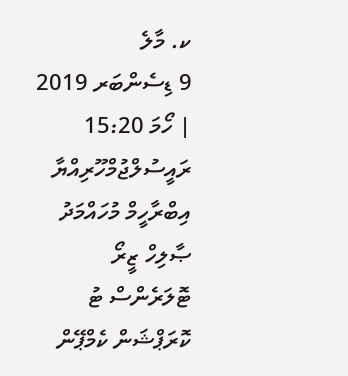ކ. މާލެ
9 ޑިސެންބަރ 2019 | ހޯމަ 15:20
ރައީސުލްޖުމްހޫރިއްޔާ އިބްރާހީމް މުހައްމަދު ޞާލިހް ޒީރޯ ޓޮލަރެންސް ޓު ކޮރަޕްޝަން ކެމްޕޭން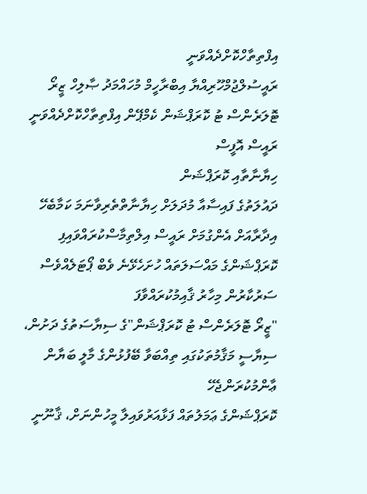އިފްތިތާހްކޮށްދެއްވަނީ
ރައީސުލްޖުމްހޫރިއްޔާ އިބްރާހީމް މުހައްމަދު ޞާލިހް ޒީރޯ ޓޮލަރެންސް ޓު ކޮރަޕްޝަން ކެމްޕޭން އިފްތިތާހްކޮށްދެއްވަނީ
ރައީސް އޮފީސް
ހިޔާނާތާއި ކޮރަޕްޝަން
ދައުލަތުގެ ފައިސާއާ މުދަލަށް ހިޔާނާތްތެރިވާނަމަ ކަމާބެހޭ އިދާރާއަށް އެންގުމަށް ރައީސް އިލްތިމާސްކުރައްވައިފި
ކޮރަޕްޝަންގެ މައްސަލަތައް ހުށަހެޅޭނެ ވެބް ޕޯޓަލެއްވެސް ސަރުކާރުން މިހާރު ޤާއިމުކުރައްވާފަ
"ޒީރޯ ޓޮލަރެންސް ޓު ކޮރަޕްޝަން"ގެ ސިޔާސަތުގެ ދަށުން، ސިޔާސީ މަޤާމުތަކުގައި ތިއްބަވާ ބޭފުޅުންގެ މާލީ ބަޔާން ޢާންމުކުރަންޖެހޭ
ކޮރަޕްޝަންގެ ޢަމަލުތައް ފަޅާއަރުވައިލާ މީހުންނަށް، ޤާނޫނީ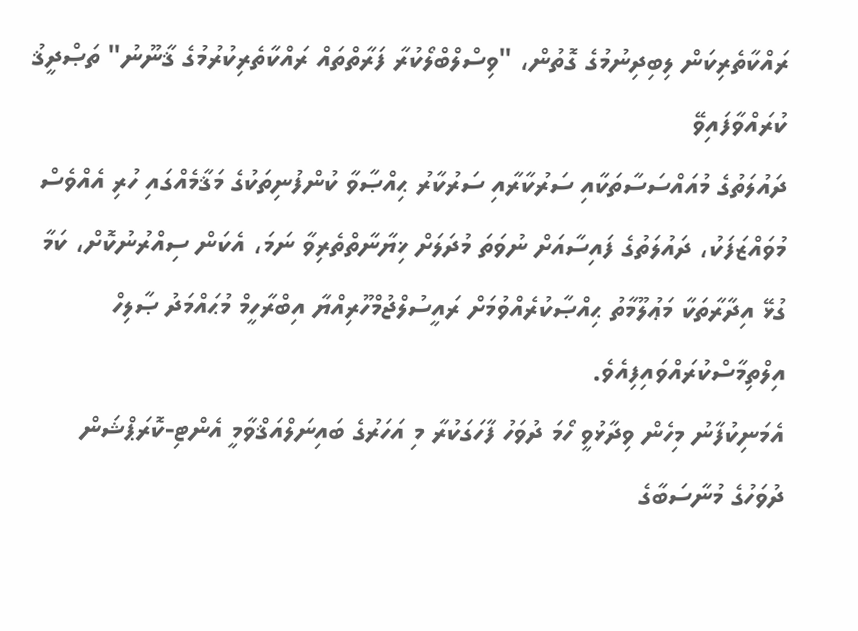ރައްކާތެރިކަން ލިބިދިނުމުގެ ގޮތުން، "ވިސްލްބްލޯކުރާ ފަރާތްތައް ރައްކާތެރިކުރުމުގެ ޤާނޫނު" ތަޞްދީޤު ކުރައްވާފައިވޭ
ދައުލަތުގެ މުއައްސަސާތަކާއި ސަރުކާރާއި ސަރުކާރު ޙިއްޞާވާ ކުންފުނިތަކުގެ މަޤާމެއްގައި ހުރި އެއްވެސް މުވައްޒަފަކު، ދައުލަތުގެ ފައިސާއަށް ނުވަތަ މުދަލަށް ޚިޔާނާތްތެރިވާ ނަމަ، އެކަން ސިއްރުނުކޮށް، ކަމާ ގުޅޭ އިދާރާތަކާ މަޢުލޫމާތު ޙިއްޞާކުރެއްވުމަށް ރައީސުލްޖުމްހޫރިއްޔާ އިބްރާހީމް މުޙައްމަދު ޞާލިހް އިލްތިމާސްކުރައްވައިފިއެވެ.
އެމަނިކުފާނު މިހެން ވިދާޅުވީ ހޯމަ ދުވަހު ފާހަގަކުރާ މި އަހަރުގެ ބައިނަލްއަޤްވާމީ އެންޓި-ކޮރަޕްޝަން ދުވަހުގެ މުނާސަބާގެ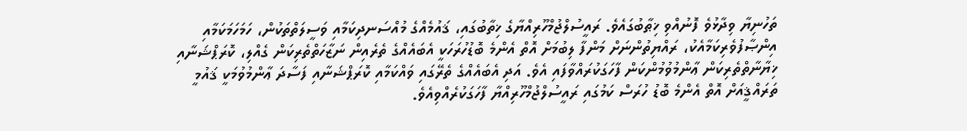ތަހުނިޔާ ވިދާޅުވެ ފޮނުއްވި ޚިޠާބުގައެވެ. ރައީސުލްޖުމްހޫރިއްޔާގެ ޚިތާބުގައި، ޤައުމެއްގެ މުއްސަނދިކަމާއި ވަސީލަތްތަކުން، ހަމަހަމަކަމާއި އިންޞާފުވެރިކަމާއެކު، ރައްޔިތުންނަށް މަންފާ ލިބުމަށް އޮތް އެންމެ ބޮޑުހުރަހަކީ އެބައެއްގެ ތެރެއިން ނަޒާހަތްތެރިކަން ގެއްލި، ކޮރަޕްޝަނާއި ޚިޔާނާތްތެރިކަން ޢާންމުވުމުންކަން ފާހަގަކުރައްވާފައި އެވެ. އަދި އެބައެއްގެ ތެރޭގައި ވައްކަމާއި ކޮރަޕްޝަނާއި ފަސާދަ ޢާންމުވުމަކީ ޤައުމީ ތަރައްޤީއަށް އޮތް އެންމެ ބޮޑު ހުރަސް ކަމުގައި ރައީސުލްޖުމްހޫރިއްޔާ ފާހަގަކުރެއްވިއެވެ.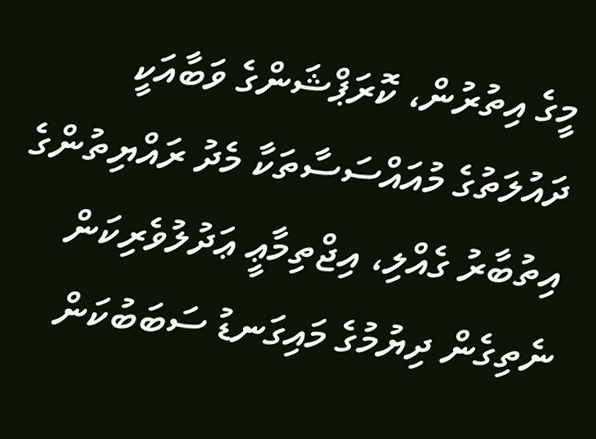މީގެ އިތުރުން، ކޮރަޕްޝަންގެ ވަބާއަކީ ދައުލަތުގެ މުއައްސަސާތަކާ މެދު ރައްޔިތުންގެ އިތުބާރު ގެއްލި، އިޖްތިމާޢީ ޢަދުލުވެރިކަން ނެތިގެން ދިޔުމުގެ މައިގަނޑު ސަބަބުކަން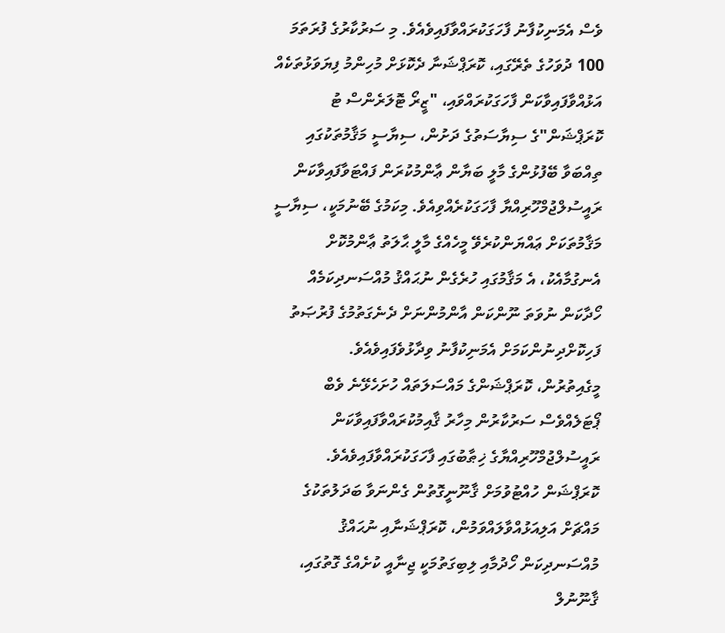ވެސް އެމަނިކުފާނު ފާހަގަކުރައްވާފައިވެއެވެ. މި ސަރުކާރުގެ ފުރަތަމަ 100 ދުވަހުގެ ތެރޭގައި، ކޮރަޕްޝަނާ ދެކޮޅަށް މުހިންމު ފިޔަވަޅުތަކެއް އަޅުއްވާފައިވާކަން ފާހަގަކުރައްވައި، "ޒީރޯ ޓޮލަރެންސް ޓު ކޮރަޕްޝަން"ގެ ސިޔާސަތުގެ ދަށުން، ސިޔާސީ މަޤާމުތަކުގައި ތިއްބަވާ ބޭފުޅުންގެ މާލީ ބަޔާން ޢާންމުކުރަން ފައްޓަވާފައިވާކަން ރައީސުލްޖުމްހޫރިއްޔާ ފާހަގަކުރެއްވިއެވެ. މިކަމުގެ ބޭނުމަކީ، ސިޔާސީ މަޤާމުތަކަށް ޢައްޔަންކުރެވޭ މީހެއްގެ މާލީ ޙާލަތު ޢާންމުކޮށް އެނގުމާއެކު، އެ މަޤާމުގައި ހުރެގެން ނުޙައްޤު މުއްސަނދިކަމެއް ހޯދާކަން ނުވަތަ ނޫންކަން އާންމުންނަށް ދެނެގަތުމުގެ ފުރުޞަތު ފަހިކޮށްދިނުންކަމަށް އެމަނިކުފާނު ވިދާޅުވެފައިވެއެވެ.
މީގެއިތުރުން، ކޮރަޕްޝަންގެ މައްސަލަތައް ހުށަހެޅޭނެ ވެބް ޕޯޓަލެއްވެސް ސަރުކާރުން މިހާރު ޤާއިމުކުރައްވާފައިވާކަން ރައީސުލްޖުމްހޫރިއްޔާގެ ޚިޠާބުގައި ފާހަގަކުރައްވާފައިވެއެވެ. ކޮރަޕްޝަން ހުއްޓުވުމަށް ޤާނޫނީގޮތުން ގެންނަވާ ބަދަލުތަކުގެ މައްޗަށް އަލިއަޅުއްވާލައްވަމުން، ކޮރަޕްޝަނާއި ނުޙައްޤު މުއްސަނދިކަން ހޯދުމާއި ލިބިގަތުމަކީ ޖިނާއީ ކުށެއްގެ ގޮތުގައި، ޤާނޫނުލް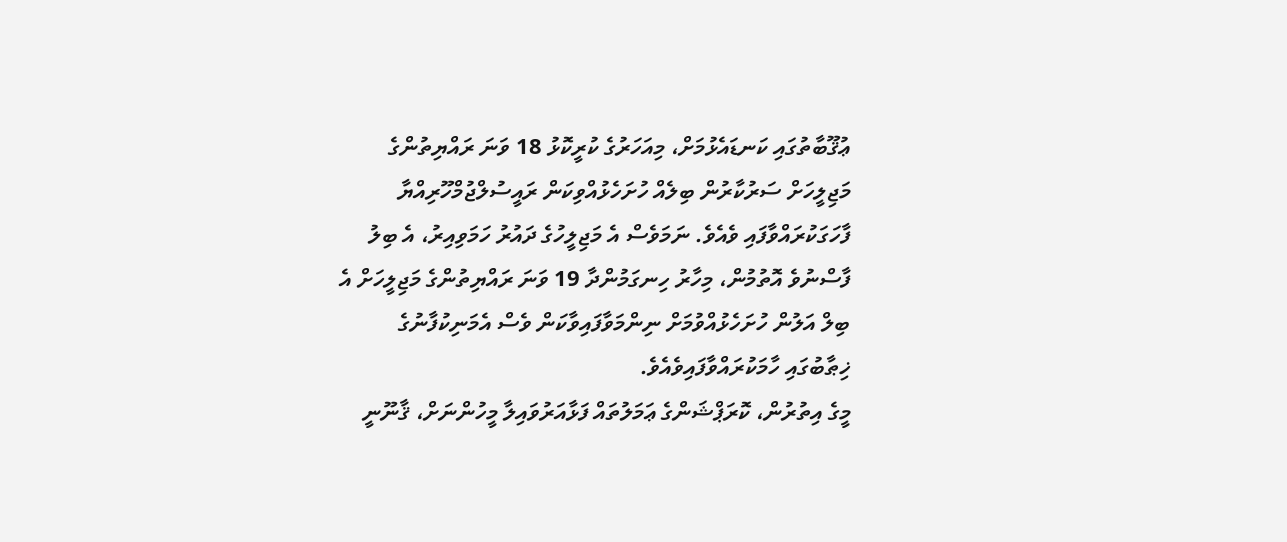ޢުޤޫބާތުގައި ކަނޑައެޅުމަށް، މިއަހަރުގެ ކުރީކޮޅު 18 ވަނަ ރައްޔިތުންގެ މަޖިލީހަށް ސަރުކާރުން ބިލެއް ހުށަހެޅުއްވިކަން ރައީސުލްޖުމްހޫރިއްޔާ ފާހަގަކުރައްވާފައި ވެއެވެ. ނަމަވެސް އެ މަޖިލީހުގެ ދައުރު ހަމަވިއިރު، އެ ބިލު ފާސްނުވެ އޮތުމުން، މިހާރު ހިނގަމުންދާ 19 ވަނަ ރައްޔިތުންގެ މަޖިލީހަށް އެ ބިލް އަލުން ހުށަހެޅުއްވުމަށް ނިންމަވާފައިވާކަން ވެސް އެމަނިކުފާނުގެ ޚިޠާބުގައި ހާމަކުރައްވާފައިވެއެވެ.
މީގެ އިތުރުން، ކޮރަޕްޝަންގެ ޢަމަލުތައް ފަޅާއަރުވައިލާ މީހުންނަށް، ޤާނޫނީ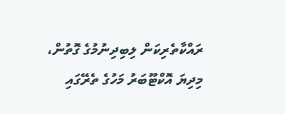ރައްކާތެރިކަން ލިބިދިނުމުގެ ގޮތުން، މިދިޔަ އޮކްޓޫބަރު މަހުގެ ތެރޭގައި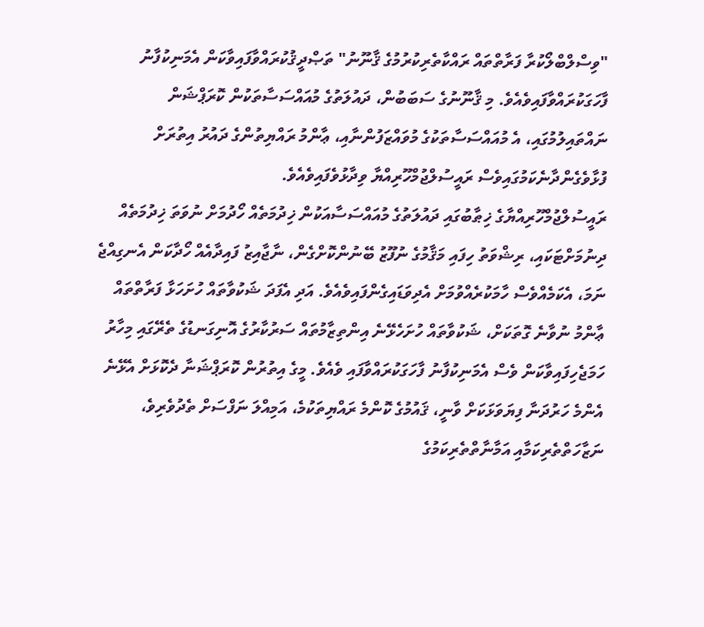"ވިސްލްބްލޯކުރާ ފަރާތްތައް ރައްކާތެރިކުރުމުގެ ޤާނޫނު" ތަޞްދީޤުކުރައްވާފައިވާކަން އެމަނިކުފާނު ފާހަގަކުރައްވާފައިވެއެވެ. މި ޤާނޫނުގެ ސަބަބުން، ދައުލަތުގެ މުއައްސަސާތަކުން ކޮރަޕްޝަން ނައްތައިލުމުގައި، އެ މުއައްސަސާތަކުގެ މުވައްޒަފުންނާއި، ޢާންމު ރައްޔިތުންގެ ދައުރު އިތުރަށް ފުޅާވެގެންދާނެކަމުގައިވެސް ރައީސުލްޖުމްހޫރިއްޔާ ވިދާޅުވެފައިވެއެވެ.
ރައީސުލްޖުމްހޫރިއްޔާގެ ޚިޠާބުގައި ދައުލަތުގެ މުއައްސަސާއަކުން ޚިދުމަތެއް ހޯދުމަށް ނުވަތަ ޚިދުމަތެއް ދިނުމަށްޓަކައި، ރިޝްވަތު ހިފައި މަޤާމުގެ ނުފޫޒު ބޭނުންކޮށްގެން، ނާޖާއިޒު ފައިދާއެއް ހޯދާކަން އެނގިއްޖެ ނަމަ، އެކަމެއްވެސް ހާމަކުރެއްވުމަށް އެދިވަޑައިގެންފައިވެއެވެ. އަދި އެފަދަ ޝަކުވާތައް ހުށަހަޅާ ފަރާތްތައް ޢާންމު ނުވާނެ ގޮތަކަށް، ޝަކުވާތައް ހުށަހެޅޭނެ އިންތިޒާމުތައް ސަރުކާރުގެ އޮނިގަނޑުގެ ތެރޭގައި މިހާރު ހަމަޖެހިފައިވާކަން ވެސް އެމަނިކުފާނު ފާހަގަކުރައްވާފައި ވެއެވެ. މީގެ އިތުރުން ކޮރަޕްޝަނާ ދެކޮޅަށް އެޅޭނެ އެންމެ ހަރުދަނާ ފިޔަވަޅަކަށް ވާނީ، ޤައުމުގެ ކޮންމެ ރައްޔިތަކުމެ، އަމިއްލަ ނަފްސަށް ތެދުވެރިވެ، ނަޒާހަތްތެރިކަމާއި އަމާނާތްތެރިކަމުގެ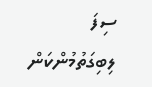ސިފަ ލިބިގަތުމުންކަން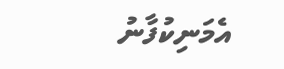އެމަނިކުފާނު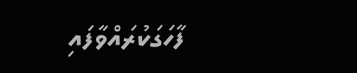ފާހަގަކުރައްވާފައި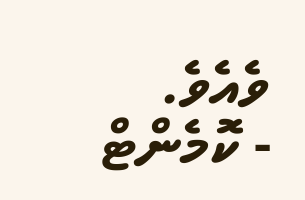ވެއެވެ.
- ކޮމެންޓް